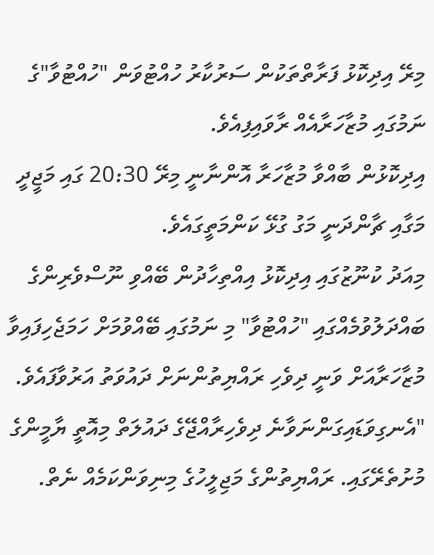މިރޭ އިދިކޮޅު ފަރާތްތަކުން ސަރުކާރު ހުއްޓުވަން "ހުއްޓުވާ"ގެ ނަމުގައި މުޒާހަރާއެއް ރާވައިފިއެވެ.
އިދިކޮޅުން ބާއްވާ މުޒާހަރާ އޮންނާނީ މިރޭ 20:30 ގައި މަޖީދީ މަގާއި ޗާންދަނީ މަގު ގުޅޭ ކަންމަތީގައެވެ.
މިއަދު ކުނޫޒުގައި އިދިކޮޅު އިއްތިހާދުން ބޭއްވި ނޫސްވެރިންގެ ބައްދަލުވުމެއްގައި "ހުއްޓުވާ" މި ނަމުގައި ބޭއްވުމަށް ހަމަޖެހިފައިވާ މުޒާހަރާއަށް ވަނީ ދިވެހި ރައްޔިތުންނަށް ދައުވަތު އަރުވާފައެވެ.
"އެނގިވަޑައިގަންނަވާނެ ދިވެހިރާއްޖޭގެ ދައުލަތް މިއޮތީ ޔާމީންގެ މުށުތެރޭގައި. ރައްޔިތުންގެ މަޖިލީހުގެ މިނިވަންކަމެއް ނެތް.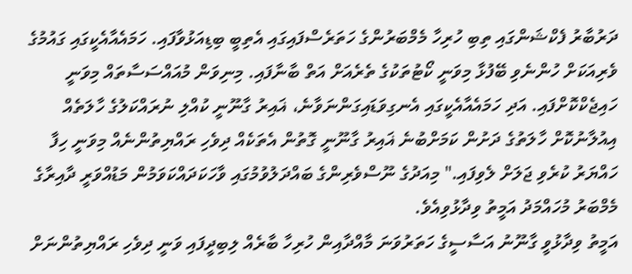ދަރުބާރު ފެކްޝަންގައި ތިބި ހުރިހާ މެމްބަރުންގެ ހަތަރެސްފައިގައި އެތިބީ ބިޑިއަޅުވާފައި. ހަމައެއާއެކީގައި ގައުމުގެ ވެރިއަކަށް ހުންނެވި ބޭފުޅާ މިވަނީ ކޯޓުތަކުގެ ތެރެއަށް އަތް ބާނާފައި. މިނިވަން މުއައްސަސާތައް މިވަނީ ހައިޖެކްކޮށްފައި. އަދި ހަމައެއާއެކީގައި އެނގިވަޑައިގަންނަވާނެ، ޣައިރު ގާނޫނީ ކުއްލި ނުރައްކަލުގެ ހާލަތެއް އިއުލާނުކޮށް ހާލަތުގެ ދަށުން ކަމަށްބުނެ ޣައިރު ގާނޫނީ ގޮތުން އެތަކެއް ދިވެހި ރައްޔިތުންނެއް މިވަނީ ހިފާ ހައްޔަރު ކުރެވި ޖަލަށް ލެވިފައި." މިއަދުގެ ނޫސްވެރިންގެ ބައްދަލުވުމުގައި ވާހަކަދައްކަވަމުން މަޑުއްވަރީ ދާއިރާގެ މެމްބަރު މުހައްމަދު އަމީތު ވިދާޅުވިއެވެ.
އަމީތު ވިދާޅުވީ ގާނޫނު އަސާސީގެ ހަތަރުވަނަ މާއްދާއިން ހުރިހާ ބާރެއް ލިބިދީފައި ވަނީ ދިވެހި ރައްޔިތުންނަށް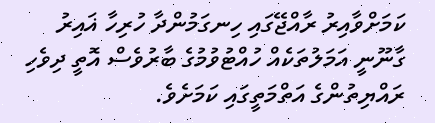ކަމަށްވާއިރު ރާއްޖޭގައި ހިނގަމުންދާ ހުރިހާ ޣައިރު ގާނޫނީ އަމަލުތަކެއް ހުއްޓުވުމުގެ ބާރުވެސް އޮތީ ދިވެހި ރައްޔިތުންގެ އަތްމަތީގައި ކަމަށެވެ.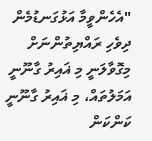"އެހެންވީމާ އަޅުގަނޑުމެން ދިވެހި ރައްޔިތުންނަށް މިގޮވާލަނީ މި ޣައިރު ގާނޫނީ އަމަލުތައް، މި ޣައިރު ގާނޫނީ ކަންކަން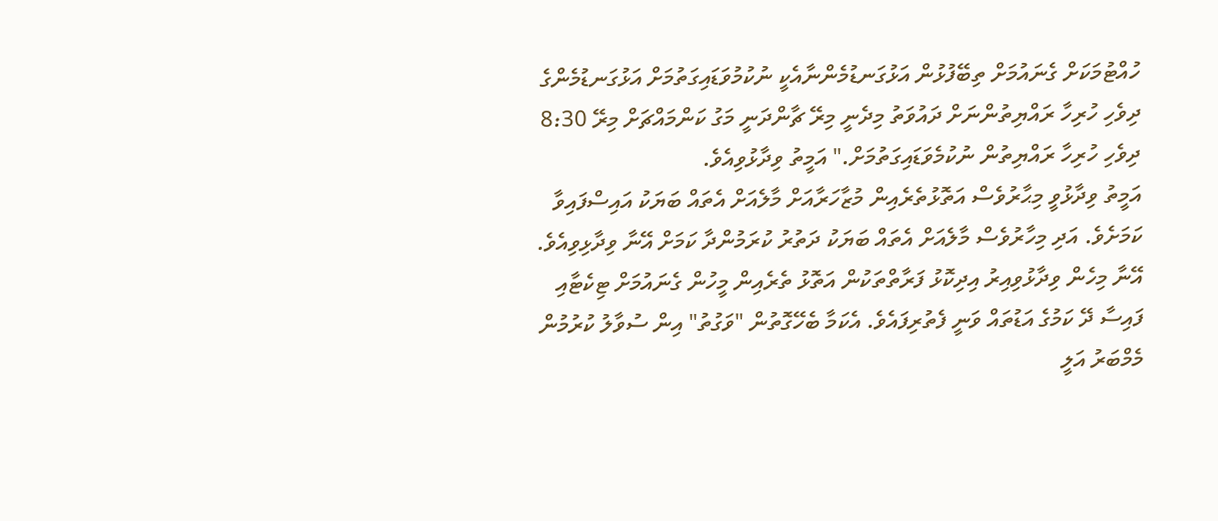ހުއްޓުމަކަށް ގެނައުމަށް ތިބޭފުޅުން އަޅުގަނޑުމެންނާއެކީ ނުކުމުވަޑައިގަތުމަށް އަޅުގަނޑުމެންގެ ދިވެހި ހުރިހާ ރައްޔިތުންނަށް ދައުވަތު މިދެނީ މިރޭ ޗާންދަނީ މަގު ކަންމައްޗަށް މިރޭ 8:30 ދިވެހި ހުރިހާ ރައްޔިތުން ނުކުމެވަޑައިގަތުމަށް." އަމީތު ވިދާޅުވިއެވެ.
އަމީތު ވިދާޅުވީ މިޙާރުވެސް އަތޮޅުތެރެއިން މުޒާހަރާއަށް މާލެއަށް އެތައް ބަޔަކު އައިސްފައިވާ ކަމަށެވެ. އަދި މިހާރުވެސް މާލެއަށް އެތައް ބަޔަކު ދަތުރު ކުރަމުންދާ ކަމަށް އޭނާ ވިދާޅިވިއެވެ.
އޭނާ މިހެން ވިދާޅުވިއިރު އިދިކޮޅު ފަރާތްތަކުން އަތޮޅު ތެރެއިން މީހުން ގެނައުމަށް ޓިކެޓާއި ފައިސާ ދޭ ކަމުގެ އަޑުތައް ވަނީ ފެތުރިފައެވެ. އެކަމާ ބެހޭގޮތުން "ވަގުތު" އިން ސުވާލު ކުރުމުން މެމްބަރު އަލީ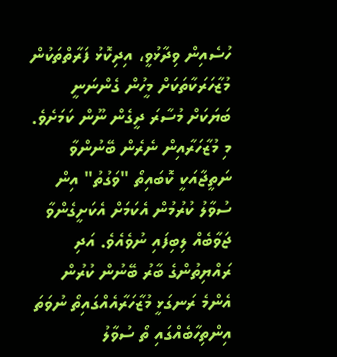ހުސެއިން ވިދާޅުވީ، އިދިކޮޅު ފަރާތްތަކުން މުޒާހަރަކާތަކަށް މީހުން ގެންނަނީ ބަޔަކަށް މުސާރަ ދީގެން ނޫން ކަމަށެވެ.
މި މުޒާހަރާއިން ނެރެން ބޭނުންވާ ނަތީޖާއަކީ ކޮބައިތޯ "ވަގުތު" އިން ސުވާލު ކުރުމުން އެކަމަށް އެކަށީގެންވާ ޖަވާބެއް ލިބިފައި ނުވެއެވެ. އަދި ރައްޔިތުންގެ ބާރު ބޭނުން ކުރުން އެންމެ ރަނގަޅީ މުޒާހަރާއެއްގައިތޯ ނުވަތަ އިންތިހާބެއްގައި ތޯ ސުވާލު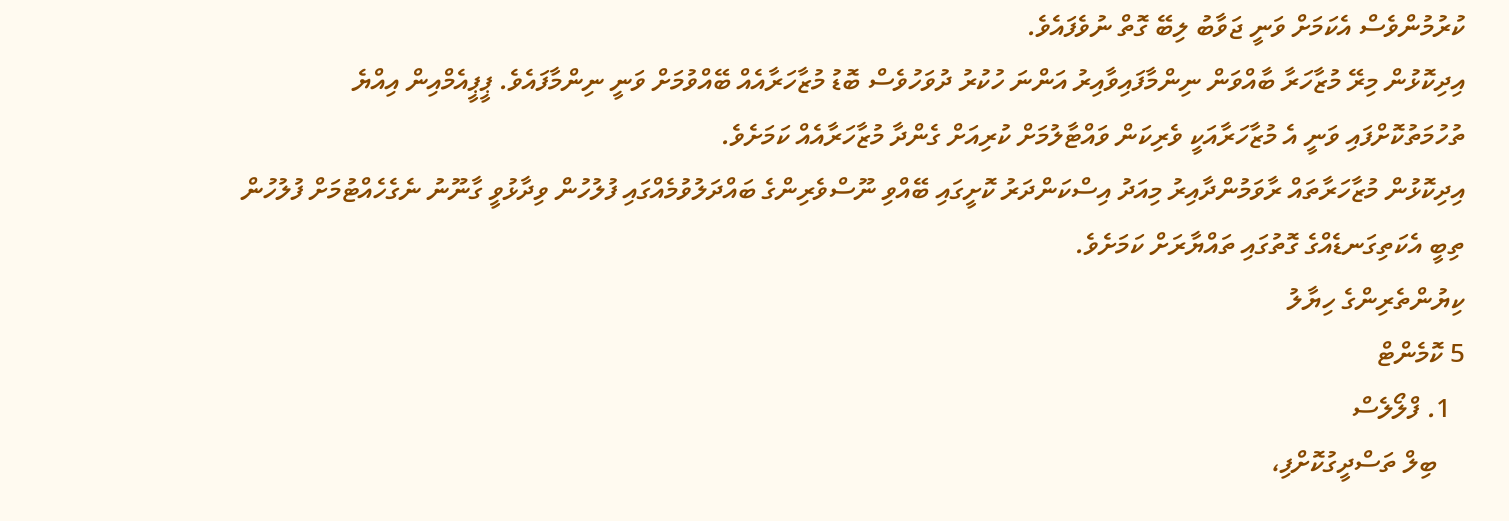ކުރުމުންވެސް އެކަމަށް ވަނީ ޖަވާބު ލިބޭ ގޮތް ނުވެފައެވެ.
އިދިކޮޅުން މިރޭ މުޒާހަރާ ބާއްވަން ނިންމާފައިވާއިރު އަންނަ ހުކުރު ދުވަހުވެސް ބޮޑު މުޒާހަރާއެއް ބޭއްވުމަށް ވަނީ ނިންމާފައެވެ. ޕީޕީއެމްއިން އިއްޔެ ތުހުމަތުކޮށްފައި ވަނީ އެ މުޒާހަރާއަކީ ވެރިކަން ވައްޓާލުމަށް ކުރިއަށް ގެންދާ މުޒާހަރާއެއް ކަމަށެވެ.
އިދިކޮޅުން މުޒާހަރާތައް ރާވަމުންދާއިރު މިއަދު އިސްކަންދަރު ކޮށީގައި ބޭއްވި ނޫސްވެރިންގެ ބައްދަލުވުމެއްގައި ފުލުހުން ވިދާޅުވީ ގާނޫނު ނެގެހެއްޓުމަށް ފުލުހުން ތިބީ އެކަތިގަނޑެއްގެ ގޮތުގައި ތައްޔާރަށް ކަމަށެވެ.
ކިޔުންތެރިންގެ ހިޔާލު
5 ކޮމެންޓް
  1. ފްލޯލެސް
    ބިލް ތަސްދީގުކޮށްފި،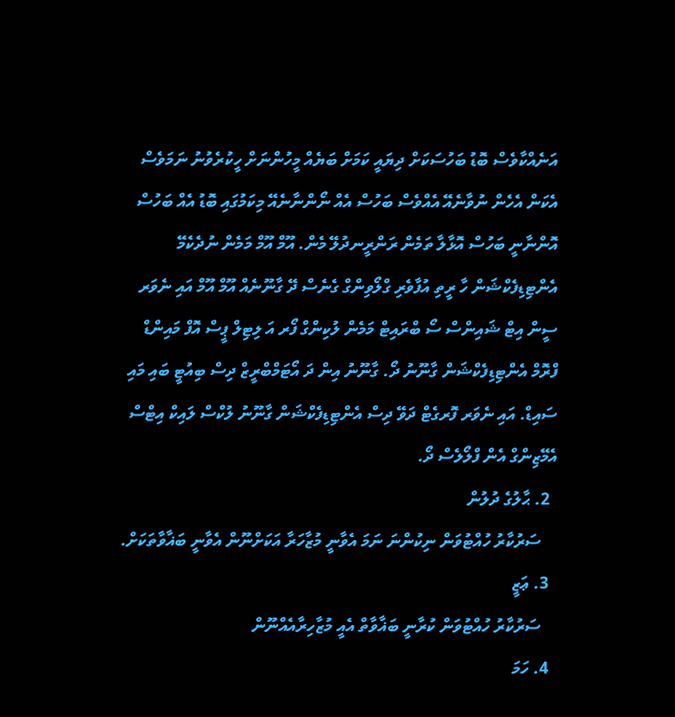އަނެއްކާވެސް ބޮޑު ބަހުސަކަށް ދިޔައީ ކަމަށް ބަޔެއް މީހުންނަށް ހީކުރެވުނު ނަމަވެސް އެކަން އެހެން ނުވާނެއޭ އެއްވެސް ބަހުސް އެއް ނޯންނާނެއޭ މިކަމުގައި ބޮޑު އެއް ބަހުސް އޮންނާނީ ބަހުސް އޮޅާލާ ތަމެން ރަންރީނދުލޭ މެން. އޫމް އޫމް މަމެން ނުދެކެމޭ އެންޓިޑިފެކްޝަން ހާ ރީތި އުފާވެރި ގްލޯވިންގް ގެނެސް ދޭ ގާނޫނެއް އޫމް އޫމް އައި ނެވަރ ސީން އިޓް ޝައިންސް ސޯ ބްރައިޓް މަމެން ލުކިންގް ފޯރ އަ ލިޓިލް ޕީސް އޮފް މައިންޑް ފްރޮމް އެންޓިޑިފެކްޝަން ގާނޫނު ދޯ. ގާނޫނު އިން ދަ އޯޓަމްބްރީޒް ދިސް ބިއުޓީ ބައި މައި ސައިޑް. އައި ނެވަރ ފޮރގެޓް ދަވޭ ދިސް އެންޓިޑިފެކްޝަން ގާނޫނު ލުކްސް ލައިކް އިޓްސް އެމޭޒިންގް އެން ފްލޯލެސް ދޯ.
  2. ޙާލުގެ ދުލުން
    ސަރުކާރު ހުއްޓުވަން ނިކުންނަ ނަމަ އެވާނީ މުޒާހަރާ އަކަށްނޫން އެވާނީ ބަޣާވާތަކަށް.
  3. ޢަޒީ
    ސަރުކާރު ހުއްޓުވަން ކުރާނީ ބަޣާވާތް އެއީ މުޒާހިރާއެއްނޫން
  4. ހަމަ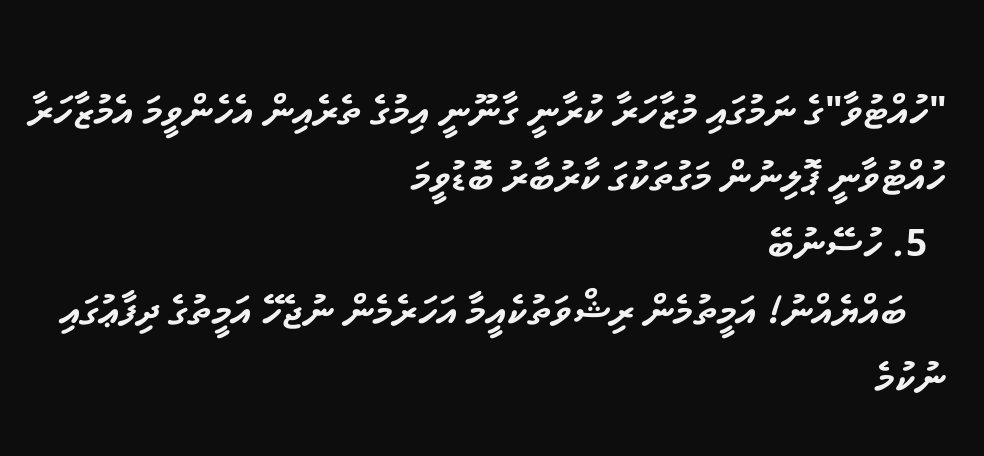"ހުއްޓުވާ"ގެ ނަމުގައި މުޒާހަރާ ކުރާނީ ގާނޫނީ އިމުގެ ތެރެއިން އެހެންވީމަ އެމުޒާހަރާ ހުއްޓުވާނީ ޕޮލިނުން މަގުތަކުގަ ކާރުބާރު ބޮޑުވީމަ
  5. ހުސޭނުބޭ
    ބައްޔެއްނު! އަމީތުމެން ރިޝްވަތުކެއީމާ އަހަރެމެން ނުޖެހޭ އަމީތުގެ ދިފާޢުގައި ނުކުމެ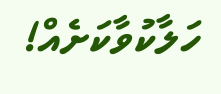ހަލާކުވާކަށެއް!